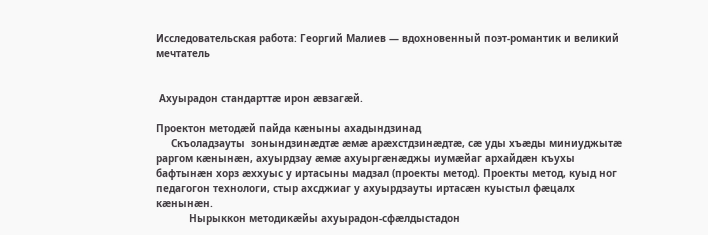Исследовательская работа: Георгий Малиев — вдохновенный поэт-романтик и великий мечтатель


 Ахуырадон стандарттæ ирон æвзагæй.

Проектон методæй пайда кæныны ахадындзинад
     Скъоладзауты  зонындзинӕдтӕ ӕмӕ арӕхстдзинӕдтӕ, сӕ уды хъӕды миниуджытӕ раргом кӕнынӕн, ахуырдзау ӕмӕ ахуыргӕнӕджы иумӕйаг архайдӕн къухы бафтынӕн хорз ӕххуыс у иртасыны мадзал (проекты метод). Проекты метод, куыд ног педагогон технологи, стыр ахсджиаг у ахуырдзауты иртасӕн куыстыл фӕцалх кӕнынӕн.
           Нырыккон методикӕйы ахуырадон-сфӕлдыстадон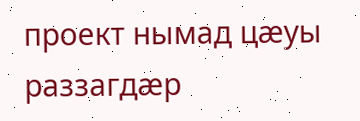проект нымад цӕуы раззагдӕр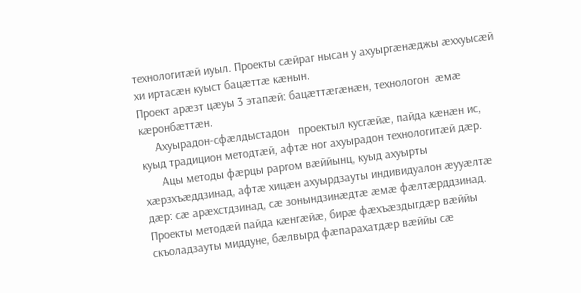технологитӕй иуыл. Проекты сӕйраг нысан у ахуыргӕнӕджы ӕххуысӕй хи иртасӕн куыст бацӕттӕ кӕнын.
Проект арӕзт цӕуы 3 этапӕй: бацӕттӕгӕнӕн, технологон  ӕмӕ  кӕронбӕттӕн.
     Ахуырадон-сфӕлдыстадон   проектыл кусгӕйӕ, пайда кӕнӕн ис, куыд традицион методтӕй, афтӕ ног ахуырадон технологитӕй дӕр.
      Ацы методы фӕрцы раргом вӕййынц, куыд ахуырты  хӕрзхъӕддзинад, афтӕ хицӕн ахуырдзауты индивидуалон ӕууӕлтӕ дӕр: сӕ арӕхстдзинад, сӕ зонындзинӕдтӕ ӕмӕ фӕлтӕрддзинад. Проекты методӕй пайда кӕнгӕйӕ, бирӕ фӕхъӕздыгдӕр вӕййы скъоладзауты миддуне, бӕлвырд фӕпарахатдӕр вӕййы сӕ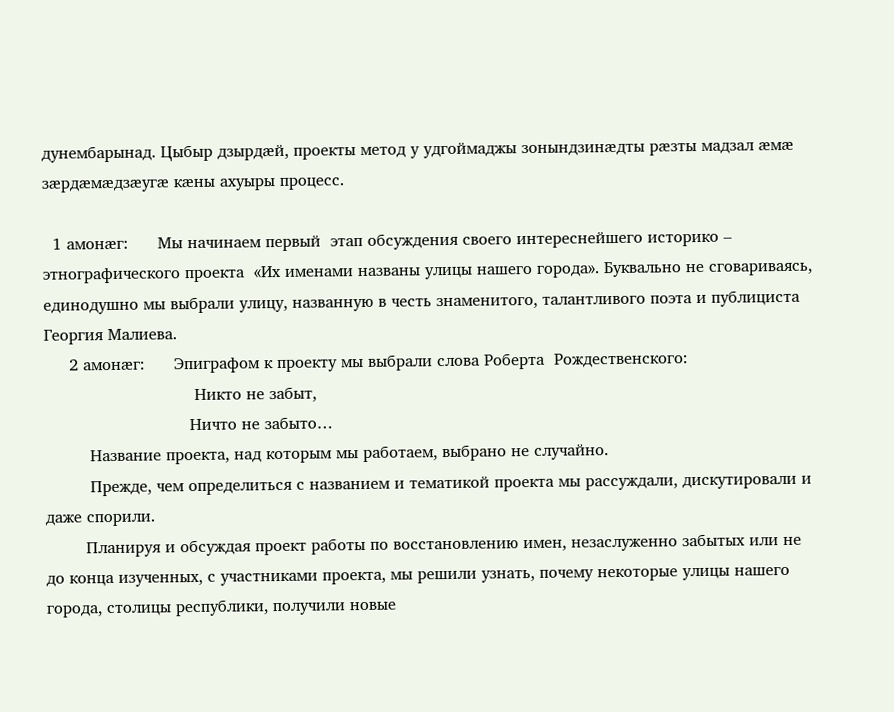дунембарынад. Цыбыр дзырдӕй, проекты метод у удгоймаджы зонындзинӕдты рӕзты мадзал ӕмӕ зӕрдӕмӕдзӕугӕ кӕны ахуыры процесс.

  1 амонæг:      Мы начинаем первый  этап обсуждения своего интереснейшего историко – этнографического проекта  «Их именами названы улицы нашего города». Буквально не сговариваясь, единодушно мы выбрали улицу, названную в честь знаменитого, талантливого поэта и публициста Георгия Малиева.
     2 амонæг:      Эпиграфом к проекту мы выбрали слова Роберта  Рождественского:
                              Никто не забыт,
                             Ничто не забыто…
         Название проекта, над которым мы работаем, выбрано не случайно.
         Прежде, чем определиться с названием и тематикой проекта мы рассуждали, дискутировали и даже спорили.
        Планируя и обсуждая проект работы по восстановлению имен, незаслуженно забытых или не до конца изученных, с участниками проекта, мы решили узнать, почему некоторые улицы нашего города, столицы республики, получили новые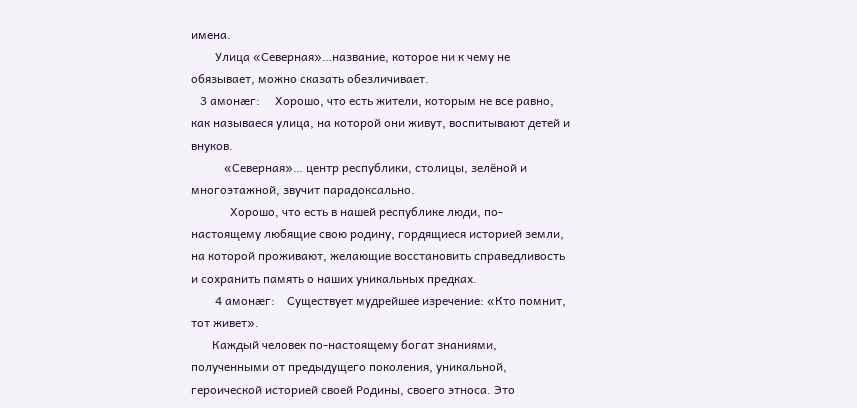имена.
        Улица «Северная»…название, которое ни к чему не обязывает, можно сказать обезличивает.
   3 амонæг:     Хорошо, что есть жители, которым не все равно, как называеся улица, на которой они живут, воспитывают детей и внуков.
           «Северная»… центр республики, столицы, зелёной и многоэтажной, звучит парадоксально.
             Хорошо, что есть в нашей республике люди, по-настоящему любящие свою родину, гордящиеся историей земли, на которой проживают, желающие восстановить справедливость и сохранить память о наших уникальных предках.
        4 амонæг:    Существует мудрейшее изречение: «Кто помнит, тот живет».
       Каждый человек по-настоящему богат знаниями, полученными от предыдущего поколения, уникальной, героической историей своей Родины, своего этноса. Это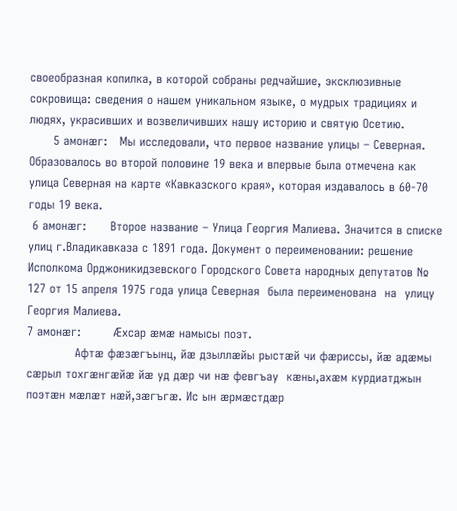своеобразная копилка, в которой собраны редчайшие, эксклюзивные сокровища: сведения о нашем уникальном языке, о мудрых традициях и людях, украсивших и возвеличивших нашу историю и святую Осетию.
      5 амонæг:   Мы исследовали, что первое название улицы – Северная.
Образовалось во второй половине 19 века и впервые была отмечена как улица Северная на карте «Кавказского края», которая издавалось в 60-70 годы 19 века.
 6 амонæг:      Второе название – Улица Георгия Малиева. Значится в списке улиц г.Владикавказа с 1891 года. Документ о переименовании: решение Исполкома Орджоникидзевского Городского Совета народных депутатов № 127 от 15 апреля 1975 года улица Северная  была переименована  на  улицу Георгия Малиева.
7 амонæг:        Æхсар æмæ намысы поэт.
            Афтæ фæзæгъынц, йæ дзыллæйы рыстæй чи фæриссы, йæ адæмы сæрыл тохгæнгæйæ йæ уд дæр чи нæ февгъау  кæны,ахæм курдиатджын  поэтæн мæлæт нæй,зæгъгæ. Ис ын æрмæстдæр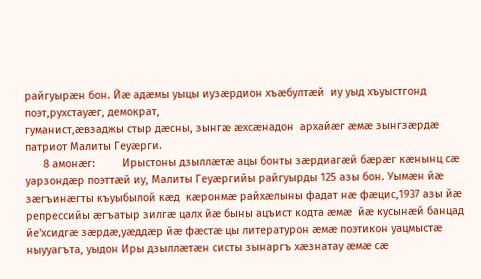райгуырæн бон. Йæ адæмы уыцы иузæрдион хъæбултæй  иу уыд хъуыстгонд поэт,рухстауæг, демократ,
гуманист,æвзаджы стыр дæсны, зынгæ æхсæнадон  архайæг æмæ зынгзæрдæ патриот Малиты Геуæрги.
      8 амонæг:         Ирыстоны дзыллæтæ ацы бонты зæрдиагæй бæрæг кæнынц сæ уарзондæр поэттæй иу, Малиты Геуæргийы райгуырды 125 азы бон. Уымæн йæ зæгъинæгты къуыбылой кæд  кæронмæ райхæлыны фадат нæ фæцис,1937 азы йæ репрессийы æгъатыр зилгæ цалх йæ быны ацъист кодта æмæ  йæ кусынæй банцад йе'хсидгæ зæрдæ,уæддæр йæ фæстæ цы литературон æмæ поэтикон уацмыстæ ныууагъта, уыдон Иры дзыллæтæн систы зынаргъ хæзнатау æмæ сæ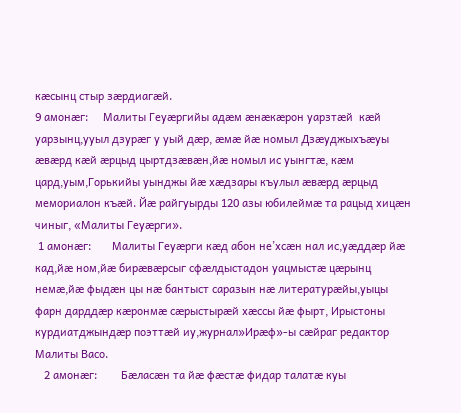кæсынц стыр зæрдиагæй.
9 амонæг:     Малиты Геуæргийы адæм æнæкæрон уарзтæй  кæй уарзынц,ууыл дзурæг у уый дæр, æмæ йæ номыл Дзæуджыхъæуы æвæрд кæй æрцыд цыртдзæвæн,йæ номыл ис уынгтæ, кæм цард,уым,Горькийы уынджы йæ хæдзары къулыл æвæрд æрцыд мемориалон къæй. Йæ райгуырды 120 азы юбилеймæ та рацыд хицæн чиныг, «Малиты Геуæрги».
 1 амонæг:       Малиты Геуæрги кæд абон не’хсæн нал ис,уæддæр йæ кад,йæ ном,йæ бирæвæрсыг сфæлдыстадон уацмыстæ цæрынц немæ,йæ фыдæн цы нæ бантыст саразын нæ литературæйы,уыцы фарн дарддæр кæронмæ сæрыстырæй хæссы йæ фырт, Ирыстоны курдиатджындæр поэттæй иу,журнал»Ирæф»-ы сæйраг редактор Малиты Васо.
   2 амонæг:        Бæласæн та йæ фæстæ фидар талатæ куы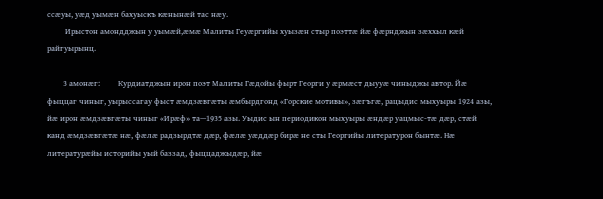ссæуы, уæд уымæн бахуыскъ кæнынæй тас нæу.
         Ирыстон амондджын у уымæй,æмæ Малиты Геуæргийы хуызæн стыр поэттæ йæ фæрнджын зæххыл кæй райгуырынц.

        3 амонæг:         Курдиатджын ирон поэт Малиты Гӕдойы фырт Георги у ӕрмӕст дыууӕ чиныджы автор. Йӕ фыццаг чиныг, уырыссагау фыст ӕмдзӕвгӕты ӕмбырдгонд «Горские мотивы», зӕгъгӕ, рацыдис мыхуыры 1924 азы, йӕ ирон ӕмдзӕвгӕты чиныг «Ирӕф» та—1935 азы. Уыдис ын периодикон мыхуыры ӕндӕр уацмыс-тӕ дӕр, стӕй канд ӕмдзӕвгӕтӕ нӕ, фӕлӕ радзырдтӕ дӕр, фӕлӕ уӕддӕр бирӕ не сты Георгийы литературон бынтӕ. Нӕ литературӕйы историйы уый баззад, фыццаджыдӕр, йӕ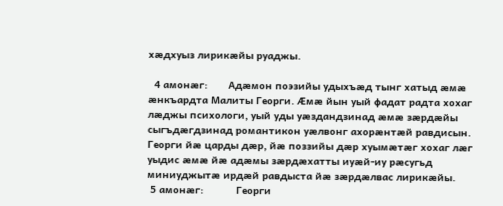хӕдхуыз лирикӕйы руаджы.

  4 амонæг:       Адӕмон поэзийы удыхъӕд тынг хатыд ӕмӕ ӕнкъардта Малиты Георги. Ӕмӕ йын уый фадат радта хохаг лӕджы психологи, уый уды уӕздандзинад ӕмӕ зӕрдӕйы сыгъдӕгдзинад романтикон уӕлвонг ахорӕнтӕй равдисын.
Георги йӕ царды дӕр, йӕ поззийы дӕр хуымӕтӕг хохаг лӕг уыдис ӕмӕ йӕ адӕмы зӕрдӕхатты иуӕй-иу рӕсугьд миниуджытӕ ирдӕй равдыста йӕ зӕрдӕлвас лирикӕйы.
 5 амонæг:           Георги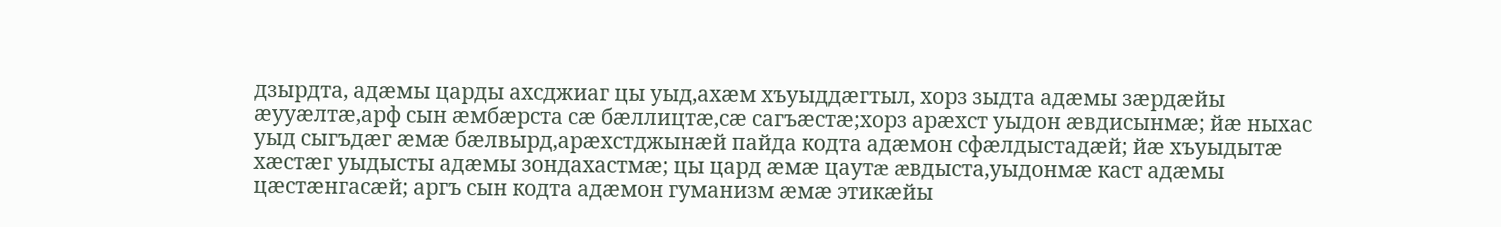дзырдта, адæмы царды ахсджиаг цы уыд,ахæм хъуыддæгтыл, хорз зыдта адæмы зæрдæйы æууæлтæ,арф сын æмбæрста сæ бæллицтæ,сæ сагъæстæ;хорз арæхст уыдон æвдисынмæ; йæ ныхас уыд сыгъдæг æмæ бæлвырд,арæхстджынæй пайда кодта адæмон сфæлдыстадæй; йæ хъуыдытæ хæстæг уыдысты адæмы зондахастмæ; цы цард æмæ цаутæ æвдыста,уыдонмæ каст адæмы цæстæнгасæй; аргъ сын кодта адæмон гуманизм æмæ этикæйы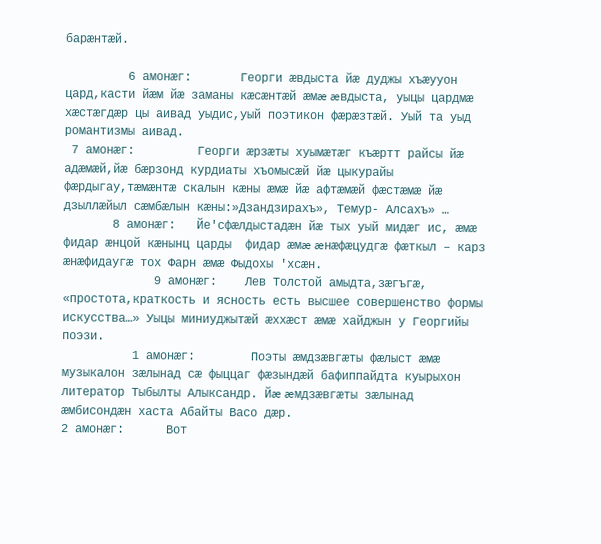барæнтæй.

         6 амонæг:       Георги æвдыста йæ дуджы хъæууон цард,касти йæм йæ заманы кæсæнтæй æмæ æвдыста, уыцы цардмæ хæстæгдæр цы аивад уыдис,уый поэтикон фæрæзтæй. Уый та уыд романтизмы аивад.
 7 амонæг:         Георги æрзæты хуымæтæг къæртт райсы йæ адæмæй,йæ бæрзонд курдиаты хъомысæй йæ цыкурайы фæрдыгау,тæмæнтæ скалын кæны æмæ йæ афтæмæй фæстæмæ йæ дзыллæйыл сæмбæлын кæны:»Дзандзирахъ», Темур- Алсахъ» …
       8 амонæг:   Йе'сфæлдыстадæн йæ тых уый мидæг ис, æмæ фидар æнцой кæнынц царды  фидар æмæ æнæфæцудгæ фæткыл – карз æнæфидаугæ тох Фарн æмæ Фыдохы 'хсæн.
             9 амонæг:    Лев Толстой амыдта,зæгъгæ, «простота,краткость и ясность есть высшее совершенство формы искусства…» Уыцы миниуджытæй æххæст æмæ хайджын у Георгийы поэзи.
          1 амонæг:        Поэты æмдзæвгæты фæлыст æмæ музыкалон зæлынад сæ фыццаг фæзындæй бафиппайдта куырыхон литератор Тыбылты Алыксандр. Йæ æмдзæвгæты зæлынад æмбисондæн хаста Абайты Васо дæр.
2 амонæг:      Вот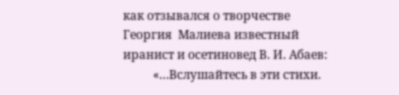как отзывался о творчестве Георгия  Малиева известный иранист и осетиновед В. И. Абаев:
          «…Вслушайтесь в эти стихи.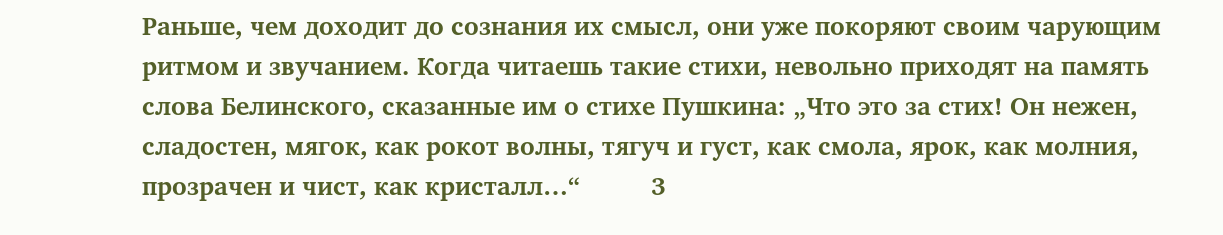Раньше, чем доходит до сознания их смысл, они уже покоряют своим чарующим ритмом и звучанием. Когда читаешь такие стихи, невольно приходят на память слова Белинского, сказанные им о стихе Пушкина: „Что это за стих! Он нежен, сладостен, мягок, как рокот волны, тягуч и густ, как смола, ярок, как молния, прозрачен и чист, как кристалл…“          3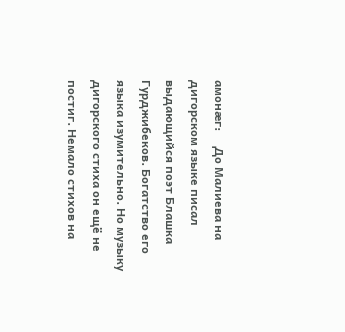амонæг:     До Малиева на дигорском языке писал выдающийся поэт Блашка Гурджибеков. Богатство его языка изумительно. Но музыку дигорского стиха он ещё не постиг. Немало стихов на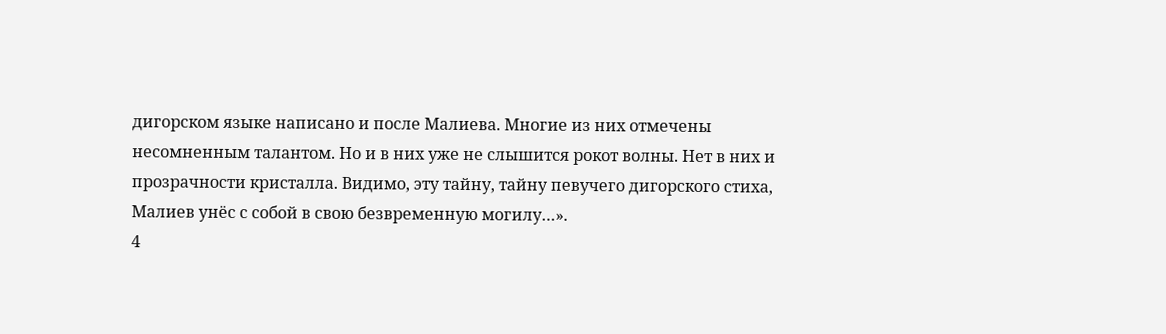дигорском языке написано и после Малиева. Многие из них отмечены несомненным талантом. Но и в них уже не слышится рокот волны. Нет в них и прозрачности кристалла. Видимо, эту тайну, тайну певучего дигорского стиха, Малиев унёс с собой в свою безвременную могилу…».
4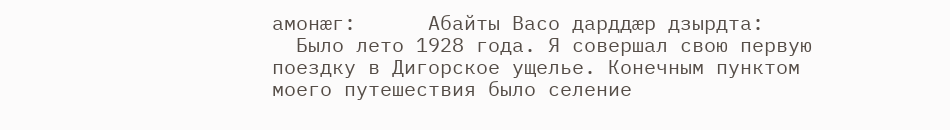амонæг:      Абайты Васо дарддæр дзырдта:
  Было лето 1928 года. Я совершал свою первую поездку в Дигорское ущелье. Конечным пунктом моего путешествия было селение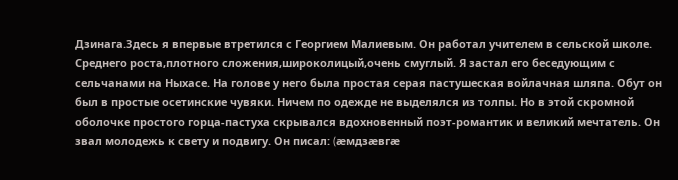Дзинага.Здесь я впервые втретился с Георгием Малиевым. Он работал учителем в сельской школе. Среднего роста,плотного сложения,широколицый,очень смуглый. Я застал его беседующим с сельчанами на Ныхасе. На голове у него была простая серая пастушеская войлачная шляпа. Обут он был в простые осетинские чувяки. Ничем по одежде не выделялся из толпы. Но в этой скромной оболочке простого горца-пастуха скрывался вдохновенный поэт-романтик и великий мечтатель. Он звал молодежь к свету и подвигу. Он писал: (æмдзæвгæ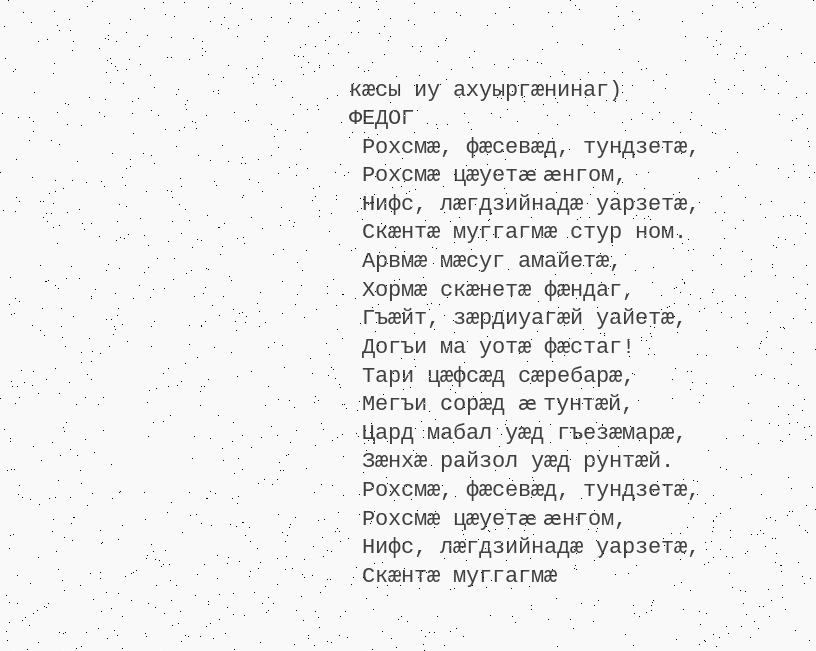кæсы иу ахуыргæнинаг)
ФЕДОГ
 Рохсмæ, фæсевæд, тундзетæ,
 Рохсмæ цæуетæ æнгом,
 Нифс, лæгдзийнадæ уарзетæ,
 Скæнтæ муггагмæ стур ном.
 Арвмæ мæсуг амайетæ,
 Хормæ скæнетæ фæндаг,
 Гъæйт, зæрдиуагæй уайетæ,
 Догъи ма уотæ фæстаг!
 Тари цæфсæд сæребарæ,
 Мегъи сорæд æ тунтæй,
 Цард мабал уæд гъезæмарæ,
 Зæнхæ райзол уæд рунтæй.
 Рохсмæ, фæсевæд, тундзетæ,
 Рохсмæ цæуетæ æнгом,
 Нифс, лæгдзийнадæ уарзетæ,
 Скæнтæ муггагмæ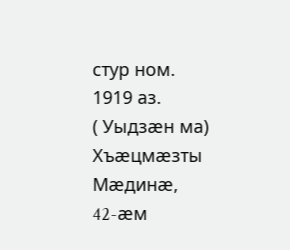стур ном.
1919 аз.
( Уыдзæн ма)
Хъæцмæзты Мæдинæ,
42-æм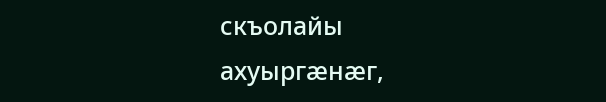скъолайы ахуыргæнæг,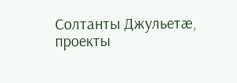Солтанты Джульетæ,
проекты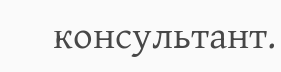консультант.